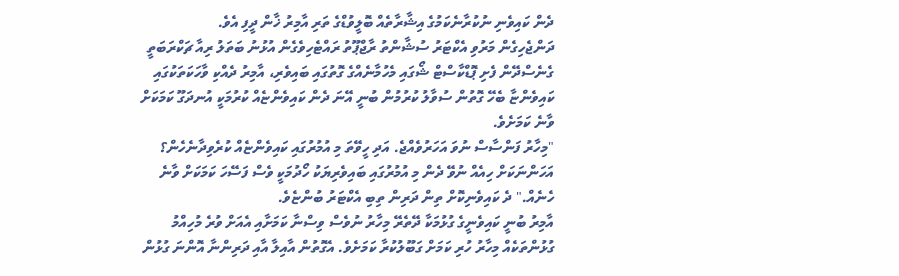ދެން ކައިވެނި ނުކުރާނެކަމުގެ އިޝާރާތެއް ބޮލީވުޑްގެ ތަރި އާމިރު ޚާން ދީފި އެވެ.
ދަންޖެހިގެން މަރުވި އެކްޓަރު ސުޝާންތު ރާޖްޕޫތު ރައްޓެހިވެގެން އުޅުނު ބަތަލު ރިއާ ޗަކްރަބަތީ ގެނެސްދޭން ފެށި ޕޮޑްކާސްޓް ޝޯގައި މެހުމާނެއްގެ ގޮތުގައި ބައިވެރި، އާމިރު ދެއްކި ވާހަކަތަކުގައި ކައިވެންޏާ ބެހޭ ގޮތުން ސުވާލު ކުރުމުން ބުނީ އޭނަ ދެން ކައިވެންޏެއް ކުރުމަކީ އުނދަގޫ ކަމަކަށް ވާނެ ކަމަށެވެ.
"މިހާރު ފަންސާސް ނުވަ އަހަރުވެއްޖެ. އަދި ހީވޭތަ މި އުމުރުގައި ކައިވެންޏެއް ކުރެވިދާނެހެން؟ އަހަންނަކަށް ހިއެއް ނުވޭ ދެން މި އުމުރުގައި ބައިވެރިޔަކު ހޯދުމަކީ ވެސް ފަސޭހަ ކަމަކަށް ވާނެ ހެނެއް." ދެ ކައިވެނިކޮށް ތިން ދަރިން ތިބި އެކްޓަރު ބުންޏެވެ.
އާމިރު ބުނީ ކައިވެނީގެ ގުޅުމަކާ ދޭތެރޭ މިހާރު ނުވެސް ވިސްނާ ކަމަށާއި އެއަށް ވުރެ މުހިއްމު ގުޅުންތަކެއް މިހާރު ހުރި ކަމަށް ގަބޫލުކުރާ ކަމަށެވެ. އެގޮތުން އާއިލާ އާއި ދަރިންނާ އޮންނަ ގުޅުން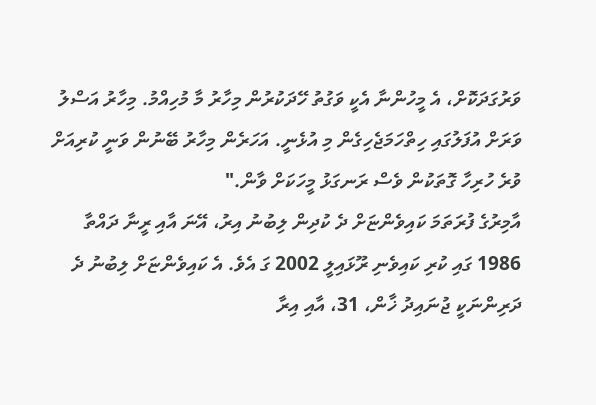ވަރުގަދަކޮށް، އެ މީހުންނާ އެކީ ވަގުތު ހޭދަކުރުން މިހާރު މާ މުހިއްމު. މިހާރު އަސްލު ވަރަށް އުފަލުގައި ހިތްހަމަޖެހިގެން މި އުޅެނީ. އަހަރެން މިހާރު ބޭނުން ވަނީ ކުރިއަށް ވުރެ ހުރިހާ ގޮތަކުން ވެސް ރަނގަޅު މީހަކަށް ވާން."
އާމިރުގެ ފުރަތަމަ ކައިވެންޏަށް ދެ ކުދިން ލިބުނު އިރު، އޭނަ އާއި ރީނާ ދައްތާ 1986 ގައި ކުރި ކައިވެނި ރޫޅައިލީ 2002 ގަ އެވެ. އެ ކައިވެންޏަށް ލިބުނު ދެ ދަރިންނަކީ ޖުނައިދު ޚާން، 31، އާއި އިރާ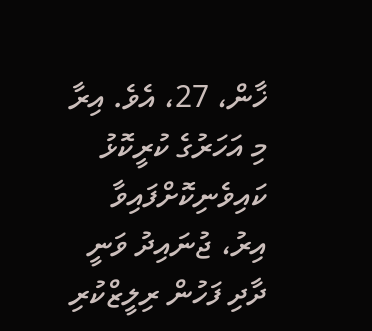ޚާން، 27، އެވެ. އިރާ މި އަހަރުގެ ކުރީކޮޅު ކައިވެނިކޮށްފައިވާ އިރު، ޖުނައިދު ވަނީ ދާދި ފަހުން ރިލީޒްކުރި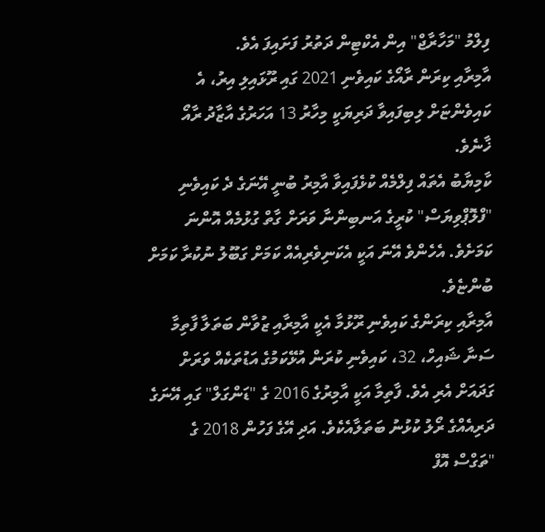ފިލްމު "މަހާރާޖް" އިން އެކްޓިން ދަތުރު ފަށައިފަ އެވެ.
އާމިރާއި ކިރަން ރާއޯގެ ކައިވެނި 2021 ގައި ރޫޅައިލި އިރު، އެ ކައިވެންޏަށް ލިބިފައިވާ ދަރިޔަކީ މިހާރު 13 އަހަރުގެ އާޒާދު ރާއޯ ޚާނެވެ.
ކާމިޔާބު އެތައް ފިލްމެއް ކުޅެފައިވާ އާމިރު ބުނީ އޭނަގެ ދެ ކައިވެނި "ފްލޮޕްވިޔަސް" ކުރީގެ އަނބިންނާ ވަރަށް ގާތް ގުޅުމެއް އޮންނަ ކަމަށެވެ. އެހެންވެ އޭނަ އަކީ އެކަނިވެރިއެއް ކަމަށް ގަބޫލު ނުކުރާ ކަމަށް ބުންޏެވެ.
އާމިރާއި ކިރަންގެ ކައިވެނި ރޫޅުމާ އެކީ އާމިރާއި ޒުވާން ބަތަލާ ފާތިމާ ސަނާ ޝައިހް، 32، ކައިވެނި ކުރަން އުޅޭކަމުގެ އަޑުތަކެއް ވަރަށް ގަދައަށް އެރި އެވެ. ފާތިމާ އަކީ އާމިރުގެ 2016 ގެ "ޑަންގަލް" ގައި އޭނަގެ ދަރިއެއްގެ ރޯލު ކުޅުނު ބަތަލާއެކެވެ. އަދި އޭގެ ފަހުން 2018 ގެ "ތަގްސް އޮފް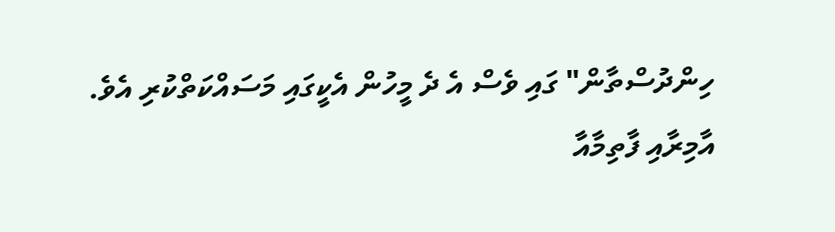ހިންދުސްތާން" ގައި ވެސް އެ ދެ މީހުން އެކީގައި މަސައްކަތްކުރި އެވެ.
އާމިރާއި ފާތިމާއާ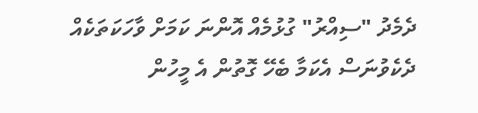ދެމެދު "ސިއްރު" ގުޅުމެއް އޮންނަ ކަމަށް ވާހަކަތަކެއް ދެކެވުނަސް އެކަމާ ބެހޭ ގޮތުން އެ މީހުން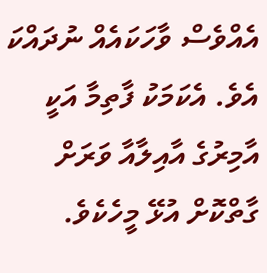އެއްވެސް ވާހަކައެއް ނުދައްކަ އެވެ. އެކަމަކު ފާތިމާ އަކީ އާމިރުގެ އާއިލާއާ ވަރަށް ގާތްކޮށް އުޅޭ މީހެކެވެ.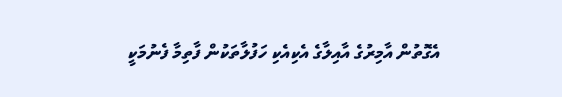އެގޮތުން އާމިރުގެ އާއިލާގެ އެކިއެކި ހަފުލާތަކުން ފާތިމާ ފެނުމަކީ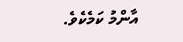އާންމު ކަމެކެވެ.